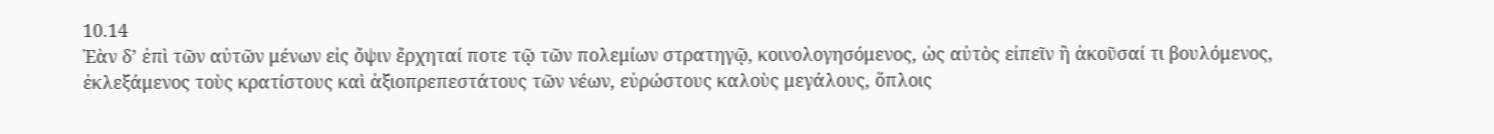10.14
Ἐὰν δʼ ἐπὶ τῶν αὐτῶν μένων εἰς ὄψιν ἔρχηταί ποτε τῷ τῶν πολεμίων στρατηγῷ, κοινολογησόμενος, ὡς αὐτὸς εἰπεῖν ἢ ἀκοῦσαί τι βουλόμενος, ἐκλεξάμενος τοὺς κρατίστους καὶ ἀξιοπρεπεστάτους τῶν νέων, εὐρώστους καλοὺς μεγάλους, ὅπλοις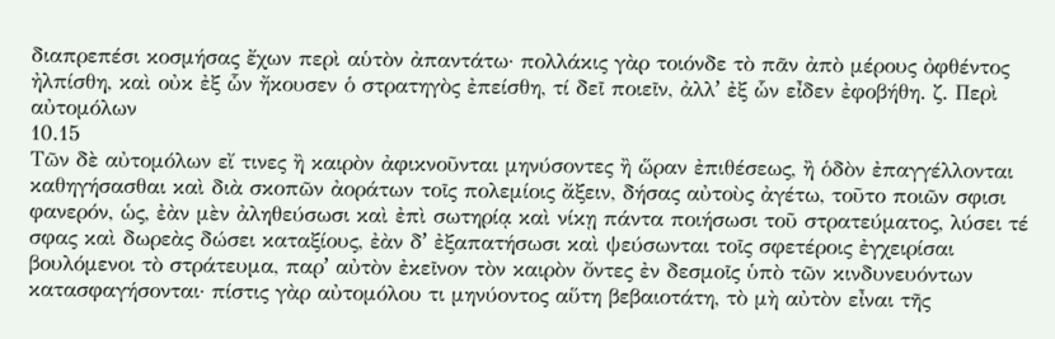διαπρεπέσι κοσμήσας ἔχων περὶ αὑτὸν ἀπαντάτω· πολλάκις γὰρ τοιόνδε τὸ πᾶν ἀπὸ μέρους ὀφθέντος ἠλπίσθη, καὶ οὐκ ἐξ ὧν ἤκουσεν ὁ στρατηγὸς ἐπείσθη, τί δεῖ ποιεῖν, ἀλλʼ ἐξ ὧν εἶδεν ἐφοβήθη. ζ. Περὶ αὐτομόλων
10.15
Τῶν δὲ αὐτομόλων εἴ τινες ἢ καιρὸν ἀφικνοῦνται μηνύσοντες ἢ ὥραν ἐπιθέσεως, ἢ ὁδὸν ἐπαγγέλλονται καθηγήσασθαι καὶ διὰ σκοπῶν ἀοράτων τοῖς πολεμίοις ἄξειν, δήσας αὐτοὺς ἀγέτω, τοῦτο ποιῶν σφισι φανερόν, ὡς, ἐὰν μὲν ἀληθεύσωσι καὶ ἐπὶ σωτηρίᾳ καὶ νίκῃ πάντα ποιήσωσι τοῦ στρατεύματος, λύσει τέ σφας καὶ δωρεὰς δώσει καταξίους, ἐὰν δʼ ἐξαπατήσωσι καὶ ψεύσωνται τοῖς σφετέροις ἐγχειρίσαι βουλόμενοι τὸ στράτευμα, παρʼ αὐτὸν ἐκεῖνον τὸν καιρὸν ὄντες ἐν δεσμοῖς ὑπὸ τῶν κινδυνευόντων κατασφαγήσονται· πίστις γὰρ αὐτομόλου τι μηνύοντος αὕτη βεβαιοτάτη, τὸ μὴ αὐτὸν εἶναι τῆς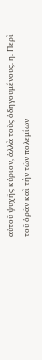αὑτοῦ ψυχῆς κύριον, ἀλλὰ τοὺς ὁδηγουμένους. η. Περὶ τοῦ ὁρᾶν καὶ τὴν τῶν πολεμίων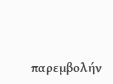παρεμβολήν